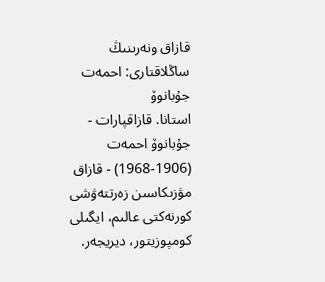قازاق ونەرىنىڭ ساڭلاقتارى: احمەت جۇبانوۆ
استانا. قازاقپارات - جۇبانوۆ احمەت (1906-1968) - قازاق مۋزىكاسىن زەرتتەۋشى كورنەكتى عالىم، ايگىلى كومپوزيتور، ديريجەر.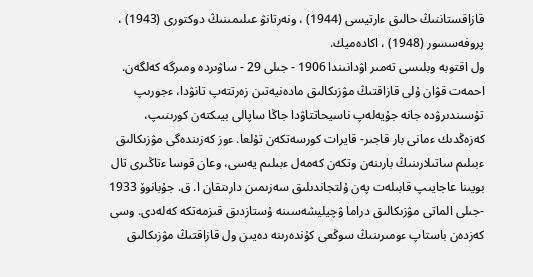قازاقستاننىڭ حالىق ءارتيسى (1944) ، ونەرتانۋ عىلىمىنىڭ دوكتورى (1943) ، پروفەسسور (1948) ، اكادەميك.
ول اقتوبە وبلىسى تەمىر اۋدانىندا 1906 - جىلى 29 - ساۋىردە ومىرگە كەلگەن. احمەت قۋان ۇلى قازاقتىڭ مۋزىكالىق مادەنيەتىن زەرتتەپ تانۋدا، ءجورىپ تۇسىندىرۋدە جانە جۇيەلەپ ناسيحاتتاۋدا جاڭا ساپالى بيىكتەن كورىنىپ، كەزەڭدىك ءمانى بار قاجىر- قايرات كورسەتكەن تۇلعا. ءوز كەزىندەگى مۋزىكالىق ءبىلىم ساتىلارىنىڭ بارىنەن وتكەن كەمەل ءبىلىم يەسى، وعان قوسا ءتاڭىرى تال بويىنا عاجايىپ قابىلەت پەن ۇلتجاندىلىق سەزىمىن دارىتقان ا. ق. جۇبانوۆ 1933 -جىلى الماتى مۋزىكالىق دراما ۋچيليشەسىنە ۇستازدىق قىزمەتكە كەلەدى. وسى كەزدەن باستاپ ءومىرىنىڭ سوڭعى كۇندەرىنە دەيىن ول قازاقتىڭ مۋزىكالىق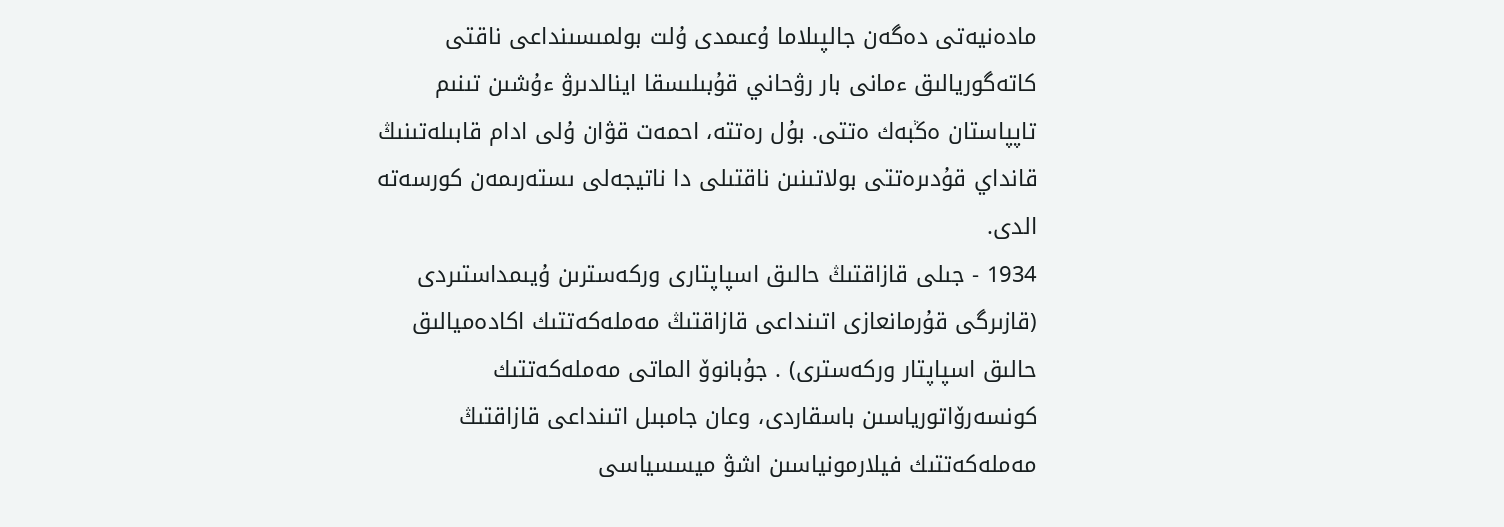مادەنيەتى دەگەن جالپىلاما ۇعىمدى ۇلت بولمىسىنداعى ناقتى كاتەگوريالىق ءمانى بار رۋحاني قۇبىلىسقا اينالدىرۋ ءۇشىن تىنىم تاپپاستان ەڭبەك ەتتى. بۇل رەتتە، احمەت قۋان ۇلى ادام قابىلەتىنىڭ قانداي قۇدىرەتتى بولاتىنىن ناقتىلى دا ناتيجەلى ىستەرىمەن كورسەتە الدى.
1934 - جىلى قازاقتىڭ حالىق اسپاپتارى وركەسترىن ۇيىمداستىردى (قازىرگى قۇرمانعازى اتىنداعى قازاقتىڭ مەملەكەتتىك اكادەميالىق حالىق اسپاپتار وركەسترى) . جۇبانوۆ الماتى مەملەكەتتىك كونسەرۆاتورياسىن باسقاردى، وعان جامبىل اتىنداعى قازاقتىڭ مەملەكەتتىك فيلارمونياسىن اشۋ ميسسياسى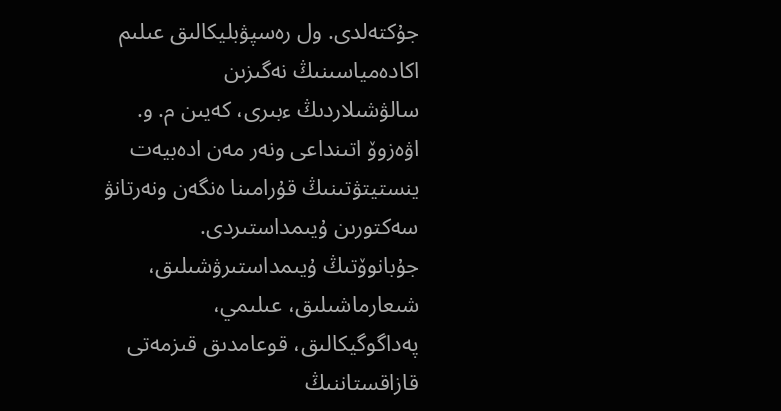جۇكتەلدى. ول رەسپۋبليكالىق عىلىم اكادەمياسىنىڭ نەگىزىن سالۋشىلاردىڭ ءبىرى، كەيىن م. و. اۋەزوۆ اتىنداعى ونەر مەن ادەبيەت ينستيتۋتىنىڭ قۇرامىنا ەنگەن ونەرتانۋ سەكتورىن ۇيىمداستىردى. جۇبانوۆتىڭ ۇيىمداستىرۋشىلىق، شىعارماشىلىق، عىلىمي، پەداگوگيكالىق، قوعامدىق قىزمەتى قازاقستاننىڭ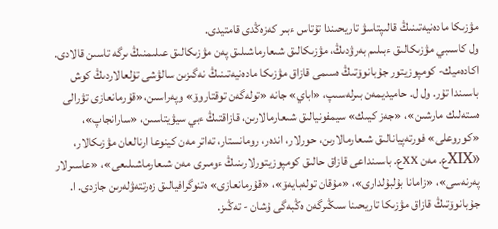مۋزىكا مادەنيەتىنىڭ قالىپتاسۋ تاريحىندا تۇتاس ءبىر كەزەڭدى قامتيدى.
ول كاسىبي مۋزىكالىق ءبىلىم بەرۋدىڭ، مۋزىكالىق شىعارماشىلىق پەن مۋزىكالىق عىلىمنىڭ ىرگە تاسىن قالادى. اكادەميك- كومپوزيتور جۇبانوۆتىڭ ەسىمى قازاق مۋزىكا مادەنيەتىنىڭ نەگىزىن سالۋشى تۇلعالاردىڭ كوش باسىندا تۇر. ول ل. حاميديمەن بىرلەسىپ، «اباي» جانە «تولەگەن توقتاروۆ» وپەراسىن،«قۇرمانعازى تۋرالى ەستەلىك مارشىن»، «جەز كيىك» سيمفونيالىق شىعارمالارىن، قازاقتىڭ ءبي سيۋيتاسىن، «سارانجاپ»، «كوروعلى» فورتەپيانالىق شىعارمالارىن، حورلار، اندەر، رومانستار، تەاتر مەن كينوعا ارنالعان مۋزىكالار، «XIXع. مەن XXع. باسىنداعى قازاق حالىق كومپوزيتورلارىنىڭ ءومىرى مەن شىعارماشىلىعى»، «عاسىرلار پەرنەسى»، «زامانا بۇلبۇلدارى»، «مۇقان تولەبايەۆ»، «قۇرمانعازى» ەتنوگرافيالىق زەرتتەۋلەرىن جازدى. ا. جۇبانوۆتىڭ قازاق مۋزىكا تاريحىنا سىڭىرگەن ەڭبەگى ۇشان - تەڭىز.